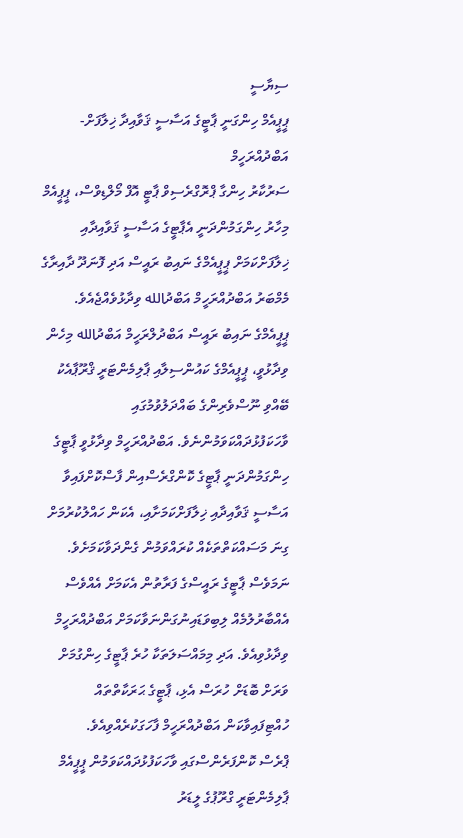ސިޔާސީ
ޕީޕީއެމް ހިންގަނީ ޕާޓީގެ އަސާސީ ޤަވާއިދާ ޚިލާފަށް- އަބްދުއްރަހީމް
ސަރުކާރު ހިންގާ ޕްރޮގްރެސިވް ޕާޓީ އޮފް މޯލްޑިވްސް، ޕީޕީއެމް މިހާރު ހިންގަމުންދަނީ އެޕާޓީގެ އަސާސީ ޤަވާއިދާއި ޚިލާފަށްކަމަށް ޕީޕީއެމްގެ ނައިބު ރައީސް އަދި ފޮނަދޫ ދާއިރާގެ މެމްބަރު އަބްދުއްރަހީމް އަބްދުالله ވިދާޅުވެއްޖެއެވެ.
ޕީޕީއެމްގެ ނައިބު ރައީސް އަބްދުލްރަހީމް އަބްދުالله މިހެން ވިދާޅުވީ، ޕީޕީއެމްގެ ކައުންސިލާއި ޕާލިމެންޓަރީ ޤްރޫޕާއެކު ބޭއްވި ނޫސްވެރިންގެ ބައްދަލުވުމުގައި ވާހަކަފުޅުދައްކަވަމުންނެވެ. އަބްދުއްރަހީމް ވިދާޅުވީ ޕާޓީގެ ހިންގަމުންދަނީ ޕާޓީގެ ކޮންގްރެސްއިން ފާސްކޮށްފައިވާ އަސާސީ ޤަވާއިދާއި ޚިލާފަށްކަމަށާއި، އެކަން ހައްލުކުރުމަށް ގިނަ މަސައްކަތްތަކެއް ކުރައްވަމުން ގެންދަވާކަމަށެވެ. ނަމަވެސް ޕާޓީގެ ރައީސްގެ ފަރާތުން އެކަމަށް އެއްވެސް އެއްބާރުލުމެއް ލިބިވަޑައިނުގަންނަވާކަމަށް އަބްދުއްރަހީމް ވިދާޅުވިއެވެ. އަދި މިމައްސަލަތަކާ ހުރެ ޕާޓީގެ ހިންގުމަށް ވަރަށް ބޮޑަށް ހުރަސް އެޅި، ޕާޓީގެ ޙަރަކާތްތައް ހުއްޓިފައިވާކަން އަބްދުއްރަހީމް ފާހަގަކުރެއްވިއެވެ.
ޕްރެސް ކޮންފަރެންސްގައި ވާހަކަފުޅުދައްކަވަމުން ޕީޕީއެމް ޕާލިމެންޓަރީ ގްރޫޕުގެ ލީޑަރު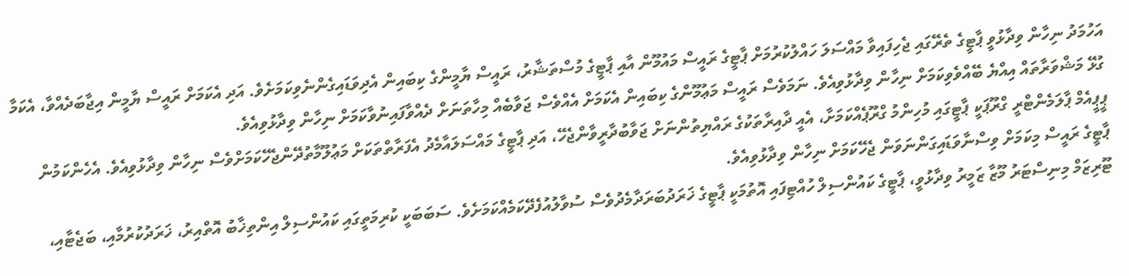އަހުމަދު ނިހާން ވިދާޅުވީ ޕާޓީގެ ތެރޭގައި ޖެހިފައިވާ މައްސަލަ ހައްލުކުރުމަށް ޕާޓީގެ ރައީސް މައުމޫން އާއި ޕާޓީގެ މުސްތަޝާރު، ރައީސް ޔާމީންގެ ކިބައިން އެދިވަޑައިގެންނެވިކަމަށެވެ. އަދި އެކަމަށް ރައީސް ޔާމީން އިޖާބަދެއްވާ، އެކަމާ ގުޅޭ މަޝްވަރާތައް އިއްޔެ ބޭއްވެވިކަމަށް ނިހާން ވިދާޅުވިއެވެ. ނަމަވެސް ރައީސް މަޢުމޫންގެ ކިބައިން އެކަމަށް އެއްވެސް ޖަވާބެއް މިހާތަނަށް ދެއްވާފައިނުވާކަމަށް ނިހާން ވިދާޅުވިއެވެ.
ޕީޕީއެމް ޕާލަމެންޓްރީ ގްރޫޕަކީ ޕާޓީގައި މުހިންމު ގްރޫޕެއްކަމަށާ، އެއީ ދާއިރާތަކުގެ ރައްޔިތުންނަށް ޖަވާބުދާރީވާންޖެހޭ، އަދި ޕާޓީގެ މައްސަލައާމެދު އެފަރާތްތަކަށް މަޢުލޫމާތުދޭންޖެހޭކަމަށްވެސް ނިހާން ވިދާޅުވިއެވެ. އެހެންކަމުން ޕާޓީގެ ރައީސް މިކަމަށް ވިސްނާވަޑައިގަންނަވަން ޖެހޭކަމަށް ނިހާން ވިދާޅުވިއެވެ.
ޓޫރިޒަމް މިނިސްޓަރު މޫޒާ ޒަމީރު ވިދާޅުވީ، ޕާޓީގެ ކައުންސިލް ހުއްޓިފައި އޮތުމަކީ ޕާޓީގެ ޚަރަދުބަރަދާމެދުވެސް ސުވާލުއުފެދޭކަމެއްކަމަށެވެ. ސަބަބަކީ ކުރިމަތީގައި ކައުންސިލް އިންތިޚާބު އޮތްއިރު، ޚަރަދުކުރުމާއި، ބަޖެޓާއި،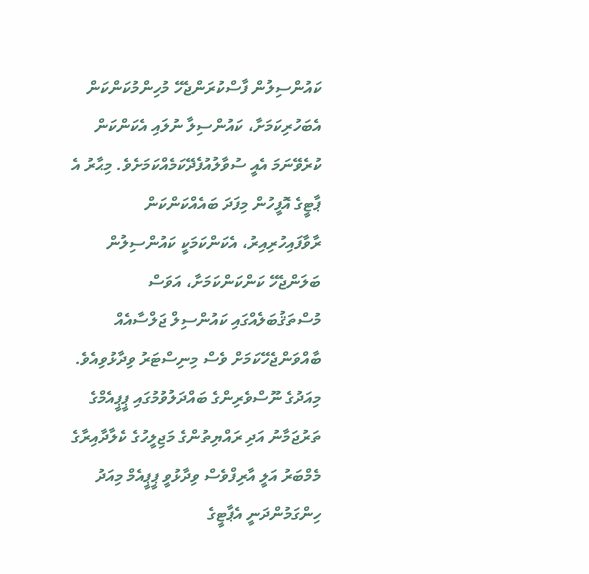ކައުންސިލުން ފާސްކުރަންޖެހޭ މުހިންމުކަންކަން އެބަހުރިކަމަށާ، ކައުންސިލާ ނުލައި އެކަންކަން ކުރެވޭނަމަ އެއީ ސުވާލުއުފެދޭކަމެއްކަމަށެވެ. މިޙާރު އެ ޕާޓީގެ އޮފީހުން މިފަދަ ބައެއްކަންކަން ރާވާފައިހުރިއިރު، އެކަންކަމަކީ ކައުންސިލުން ބަލަންޖެހޭ ކަންކަންކަމަށާ، އަވަސް މުސްތަޤުބަލެއްގައި ކައުންސިލް ޖަލްސާއެއް ބާއްވަންޖެހޭކަމަށް ވެސް މިނިސްޓަރު ވިދާޅުވިއެވެ.
މިއަދުގެ ނޫސްވެރިންގެ ބައްދަލުވުމުގައި ޕީޕީއެމްގެ ތަރުޖަމާނު އަދި ރައްޔިތުންގެ މަޖިލީހުގެ ކެލާދާއިރާގެ މެމްބަރު އަލީ އާރިފްވެސް ވިދާޅުވީ ޕީޕީއެމް މިއަދު ހިންގަމުންދަނީ އެޕާޓީގެ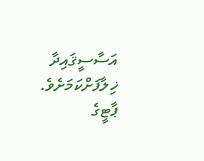އަސާސީޤައިދާ ޚިލާފަށްކަމަށެވެ. ޕާޓީގެ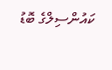ކައުންސިލްގެ ބޮޑު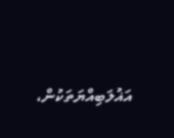އަޣުލަބިއްޔަތަކުން،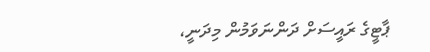ޕާޓީގެ ރައީސަށް ދަންނަވަމުން މިދަނީ،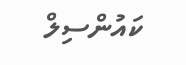ކައުންސިލް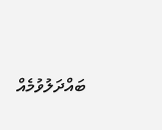ބައްދަލުވުމެއް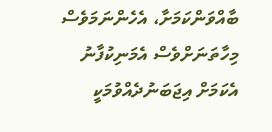ބާއްވަންކަމަށާ، އެހެންނަމަވެސް މިހާތަނަށްވެސް އެމަނިކުފާނު އެކަމަށް އިޖަބަނުދެއްވުމަކީ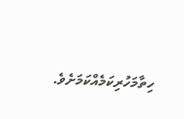ހިތާމަހުރިކަމެއްކަމަށެވެ.